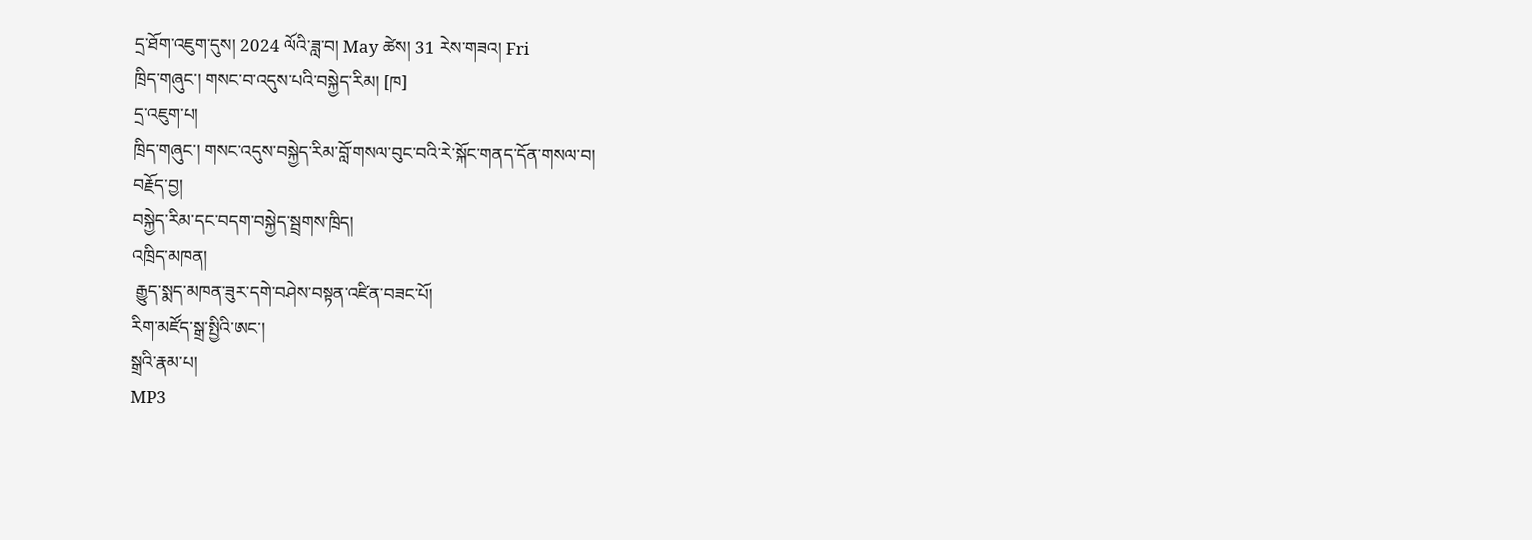དྲ་ཐོག་འཇུག་དུས། 2024 ལོའི་ཟླ་བ། May ཚེས། 31 རེས་གཟའ། Fri
ཁྲིད་གཞུང་། གསང་བ་འདུས་པའི་བསྐྱེད་རིམ། [ཁ]
དྲ་འཇུག་པ།
ཁྲིད་གཞུང་། གསང་འདུས་བསྐྱེད་རིམ་བློ་གསལ་བུང་བའི་རེ་སྐོང་གནད་དོན་གསལ་བ།
བརྗོད་བྱ།
བསྐྱེད་རིམ་དང་བདག་བསྐྱེད་སྦྲགས་ཁྲིད།
འཁྲིད་མཁན།
 རྒྱུད་སྨད་མཁན་ཟུར་དགེ་བཤེས་བསྟན་འཛིན་བཟང་པོ།
རིག་མཛོད་སྒྲ་སྤྱིའི་ཨང་།
སྒྲའི་རྣམ་པ།
MP3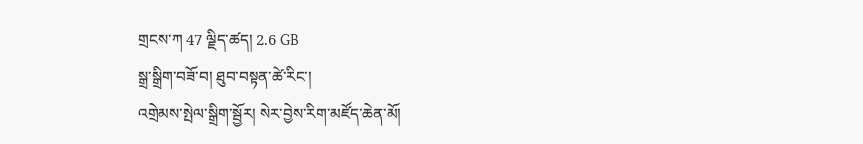གྲངས་ཀ 47 ལྗིད་ཚད། 2.6 GB
སྒྲ་སྒྲིག་བཟོ་བ། ཐུབ་བསྟན་ཚེ་རིང་།
འགྲེམས་སྤེལ་སྒྲིག་སྦྱོར། སེར་བྱེས་རིག་མཛོད་ཆེན་མོ།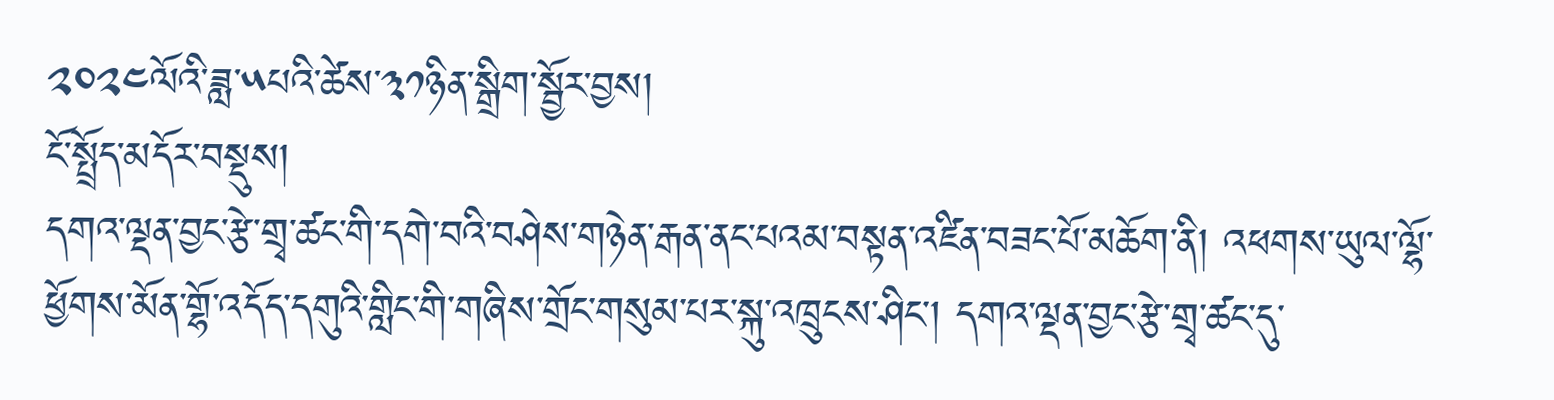༢༠༢༤ལོའི་ཟླ་༥པའི་ཚེས་༣༡ཉིན་སྒྲིག་སྦྱོར་བྱས།
ངོ་སྤྲོད་མདོར་བསྡུས།
དགའ་ལྡན་བྱང་རྩེ་གྲྭ་ཚང་གི་དགེ་བའི་བཤེས་གཉེན་རྒན་ནང་པའམ་བསྟན་འཛིན་བཟང་པོ་མཆོག་ནི། འཕགས་ཡུལ་ལྷོ་ཕྱོགས་མོན་གྷོ་འདོད་དགུའི་གླིང་གི་གཞིས་གྲོང་གསུམ་པར་སྐུ་འཁྲུངས་ཤིང་། དགའ་ལྡན་བྱང་རྩེ་གྲྭ་ཚང་དུ་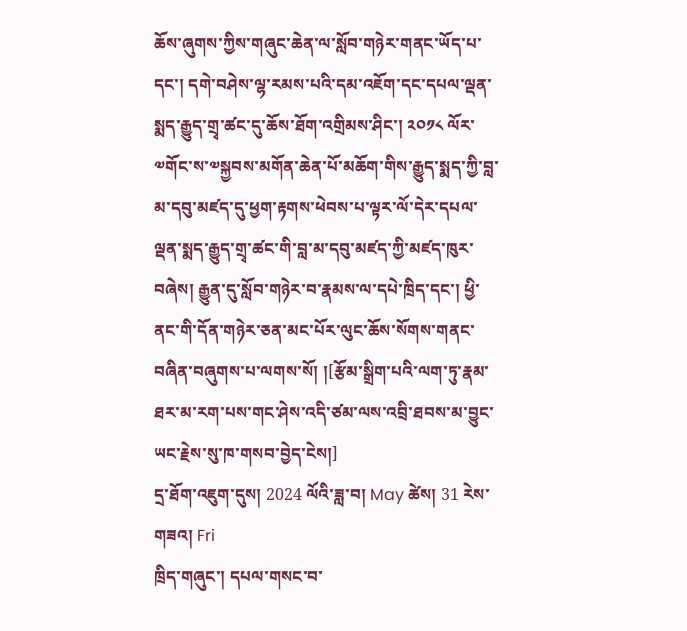ཆོས་ཞུགས་ཀྱིས་གཞུང་ཆེན་ལ་སློབ་གཉེར་གནང་ཡོད་པ་དང་། དགེ་བཤེས་ལྷ་རམས་པའི་དམ་འཇོག་དང་དཔལ་ལྡན་སྨད་རྒྱུད་གྲྭ་ཚང་དུ་ཆོས་ཐོག་འགྲིམས་ཤིང་། ༢༠༡༨ ལོར་༧གོང་ས་༧སྐྱབས་མགོན་ཆེན་པོ་མཆོག་གིས་རྒྱུད་སྨད་ཀྱི་བླ་མ་དབུ་མཛད་དུ་ཕྱག་རྟགས་ཕེབས་པ་ལྟར་ལོ་དེར་དཔལ་ལྡན་སྨད་རྒྱུད་གྲྭ་ཚང་གི་བླ་མ་དབུ་མཛད་ཀྱི་མཛད་ཁུར་བཞེས། རྒྱུན་དུ་སློབ་གཉེར་བ་རྣམས་ལ་དཔེ་ཁྲིད་དང་། ཕྱི་ནང་གི་དོན་གཉེར་ཅན་མང་པོར་ལུང་ཆོས་སོགས་གནང་བཞིན་བཞུགས་པ་ལགས་སོ། །[རྩོམ་སྒྲིག་པའི་ལག་ཏུ་རྣམ་ཐར་མ་རག་པས་གང་ཤེས་འདི་ཙམ་ལས་འབྲི་ཐབས་མ་བྱུང་ཡང་རྗེས་སུ་ཁ་གསབ་བྱེད་ངེས།]
དྲ་ཐོག་འཇུག་དུས། 2024 ལོའི་ཟླ་བ། May ཚེས། 31 རེས་གཟའ། Fri
ཁྲིད་གཞུང་། དཔལ་གསང་བ་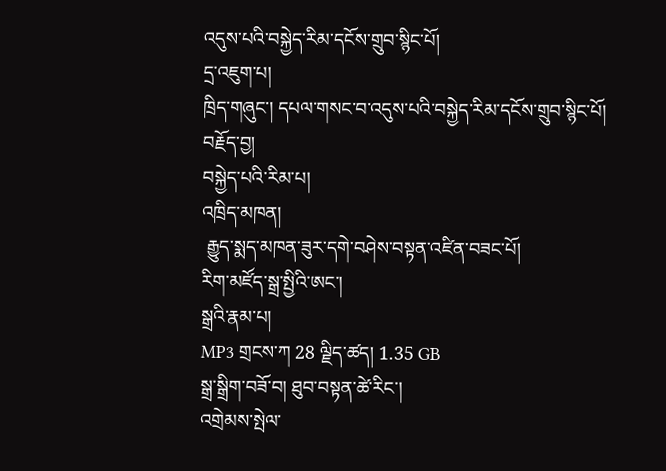འདུས་པའི་བསྐྱེད་རིམ་དངོས་གྲུབ་སྙིང་པོ།
དྲ་འཇུག་པ།
ཁྲིད་གཞུང་། དཔལ་གསང་བ་འདུས་པའི་བསྐྱེད་རིམ་དངོས་གྲུབ་སྙིང་པོ།
བརྗོད་བྱ།
བསྐྱེད་པའི་རིམ་པ།
འཁྲིད་མཁན།
 རྒྱུད་སྨད་མཁན་ཟུར་དགེ་བཤེས་བསྟན་འཛིན་བཟང་པོ།
རིག་མཛོད་སྒྲ་སྤྱིའི་ཨང་།
སྒྲའི་རྣམ་པ།
MP3 གྲངས་ཀ 28 ལྗིད་ཚད། 1.35 GB
སྒྲ་སྒྲིག་བཟོ་བ། ཐུབ་བསྟན་ཚེ་རིང་།
འགྲེམས་སྤེལ་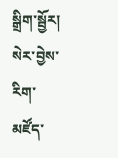སྒྲིག་སྦྱོར། སེར་བྱེས་རིག་མཛོད་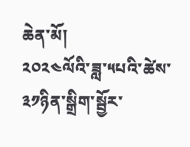ཆེན་མོ།
༢༠༢༤ལོའི་ཟླ་༥པའི་ཚེས་༣༡ཉིན་སྒྲིག་སྦྱོར་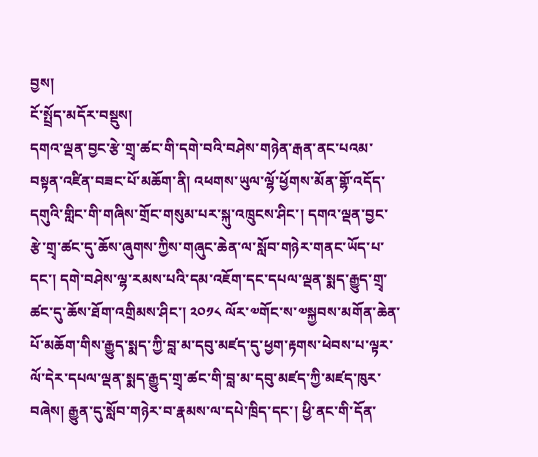བྱས།
ངོ་སྤྲོད་མདོར་བསྡུས།
དགའ་ལྡན་བྱང་རྩེ་གྲྭ་ཚང་གི་དགེ་བའི་བཤེས་གཉེན་རྒན་ནང་པའམ་བསྟན་འཛིན་བཟང་པོ་མཆོག་ནི། འཕགས་ཡུལ་ལྷོ་ཕྱོགས་མོན་གྷོ་འདོད་དགུའི་གླིང་གི་གཞིས་གྲོང་གསུམ་པར་སྐུ་འཁྲུངས་ཤིང་། དགའ་ལྡན་བྱང་རྩེ་གྲྭ་ཚང་དུ་ཆོས་ཞུགས་ཀྱིས་གཞུང་ཆེན་ལ་སློབ་གཉེར་གནང་ཡོད་པ་དང་། དགེ་བཤེས་ལྷ་རམས་པའི་དམ་འཇོག་དང་དཔལ་ལྡན་སྨད་རྒྱུད་གྲྭ་ཚང་དུ་ཆོས་ཐོག་འགྲིམས་ཤིང་། ༢༠༡༨ ལོར་༧གོང་ས་༧སྐྱབས་མགོན་ཆེན་པོ་མཆོག་གིས་རྒྱུད་སྨད་ཀྱི་བླ་མ་དབུ་མཛད་དུ་ཕྱག་རྟགས་ཕེབས་པ་ལྟར་ལོ་དེར་དཔལ་ལྡན་སྨད་རྒྱུད་གྲྭ་ཚང་གི་བླ་མ་དབུ་མཛད་ཀྱི་མཛད་ཁུར་བཞེས། རྒྱུན་དུ་སློབ་གཉེར་བ་རྣམས་ལ་དཔེ་ཁྲིད་དང་། ཕྱི་ནང་གི་དོན་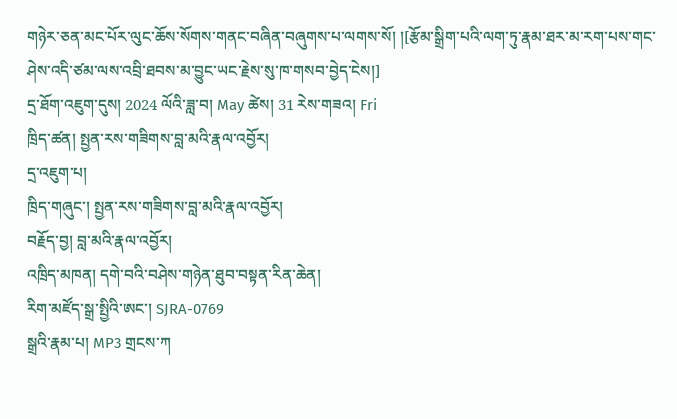གཉེར་ཅན་མང་པོར་ལུང་ཆོས་སོགས་གནང་བཞིན་བཞུགས་པ་ལགས་སོ། །[རྩོམ་སྒྲིག་པའི་ལག་ཏུ་རྣམ་ཐར་མ་རག་པས་གང་ཤེས་འདི་ཙམ་ལས་འབྲི་ཐབས་མ་བྱུང་ཡང་རྗེས་སུ་ཁ་གསབ་བྱེད་ངེས།]
དྲ་ཐོག་འཇུག་དུས། 2024 ལོའི་ཟླ་བ། May ཚེས། 31 རེས་གཟའ། Fri
ཁྲིད་ཚན། སྤྱན་རས་གཟིགས་བླ་མའི་རྣལ་འབྱོར།
དྲ་འཇུག་པ།
ཁྲིད་གཞུང་། སྤྱན་རས་གཟིགས་བླ་མའི་རྣལ་འབྱོར།
བརྗོད་བྱ། བླ་མའི་རྣལ་འབྱོར།
འཁྲིད་མཁན། དགེ་བའི་བཤེས་གཉེན་ཐུབ་བསྟན་རིན་ཆེན།
རིག་མཛོད་སྒྲ་སྤྱིའི་ཨང་། SJRA-0769
སྒྲའི་རྣམ་པ། MP3 གྲངས་ཀ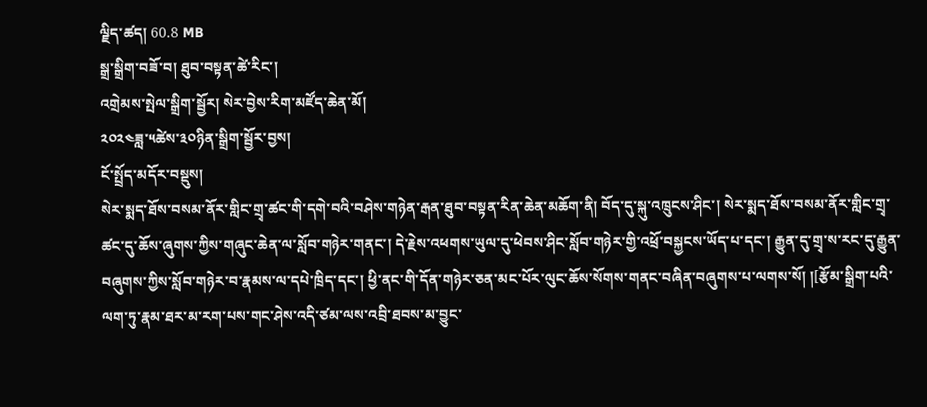ལྗིད་ཚད། 60.8 MB
སྒྲ་སྒྲིག་བཟོ་བ། ཐུབ་བསྟན་ཚེ་རིང་།
འགྲེམས་སྤེལ་སྒྲིག་སྦྱོར། སེར་བྱེས་རིག་མཛོད་ཆེན་མོ།
༢༠༢༤ཟླ་༥ཚེས་༣༠ཉིན་སྒྲིག་སྦྱོར་བྱས།
ངོ་སྤྲོད་མདོར་བསྡུས།
སེར་སྨད་ཐོས་བསམ་ནོར་གླིང་གྲྭ་ཚང་གི་དགེ་བའི་བཤེས་གཉེན་རྒན་ཐུབ་བསྟན་རིན་ཆེན་མཆོག་ནི། བོད་དུ་སྐུ་འཁྲུངས་ཤིང་། སེར་སྨད་ཐོས་བསམ་ནོར་གླིང་གྲྭ་ཚང་དུ་ཆོས་ཞུགས་ཀྱིས་གཞུང་ཆེན་ལ་སློབ་གཉེར་གནང་། དེ་རྗེས་འཕགས་ཡུལ་དུ་ཕེབས་ཤིང་སློབ་གཉེར་གྱི་འཕྲོ་བསྐྱངས་ཡོད་པ་དང་། རྒྱུན་དུ་གྲྭ་ས་རང་དུ་རྒྱུན་བཞུགས་ཀྱིས་སློབ་གཉེར་བ་རྣམས་ལ་དཔེ་ཁྲིད་དང་། ཕྱི་ནང་གི་དོན་གཉེར་ཅན་མང་པོར་ལུང་ཆོས་སོགས་གནང་བཞིན་བཞུགས་པ་ལགས་སོ། །[རྩོམ་སྒྲིག་པའི་ལག་ཏུ་རྣམ་ཐར་མ་རག་པས་གང་ཤེས་འདི་ཙམ་ལས་འབྲི་ཐབས་མ་བྱུང་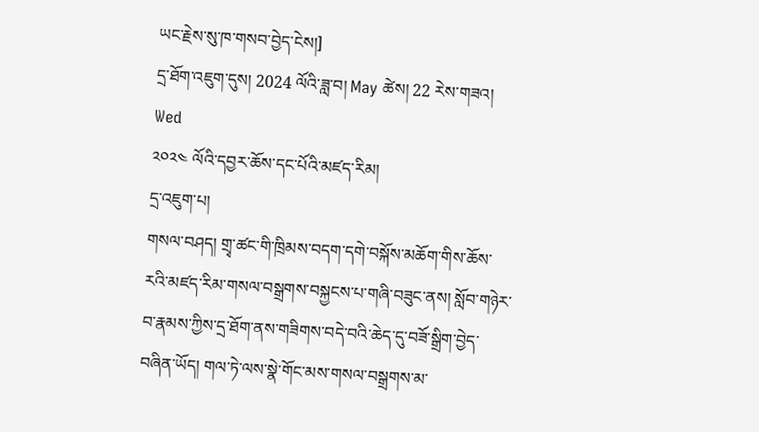ཡང་རྗེས་སུ་ཁ་གསབ་བྱེད་ངེས།]
དྲ་ཐོག་འཇུག་དུས། 2024 ལོའི་ཟླ་བ། May ཚེས། 22 རེས་གཟའ། Wed
༢༠༢༤ ལོའི་དབྱར་ཆོས་དང་པོའི་མཛད་རིམ།
དྲ་འཇུག་པ།
གསལ་བཤད། གྲྭ་ཚང་གི་ཁྲིམས་བདག་དགེ་བསྐོས་མཆོག་གིས་ཆོས་རའི་མཛད་རིམ་གསལ་བསྒྲགས་བསྐྱངས་པ་གཞི་བཟུང་ནས། སློབ་གཉེར་བ་རྣམས་ཀྱིས་དྲ་ཐོག་ནས་གཟིགས་བདེ་བའི་ཆེད་དུ་བཟོ་སྒྲིག་བྱེད་བཞིན་ཡོད། གལ་ཏེ་ལས་སྣེ་གོང་མས་གསལ་བསྒྲགས་མ་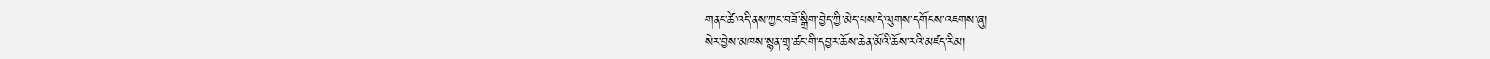གནང་ཚེ་འདི་ནས་ཀྱང་བཟོ་སྒྲིག་བྱེད་ཀྱི་མེད་པས་དེ་ལུགས་དགོངས་འཇགས་ཞུ།
སེར་བྱེས་མཁས་སྙན་གྲྭ་ཚང་གི་དབྱར་ཆོས་ཆེན་མོའི་ཆོས་རའི་མཛད་རིམ།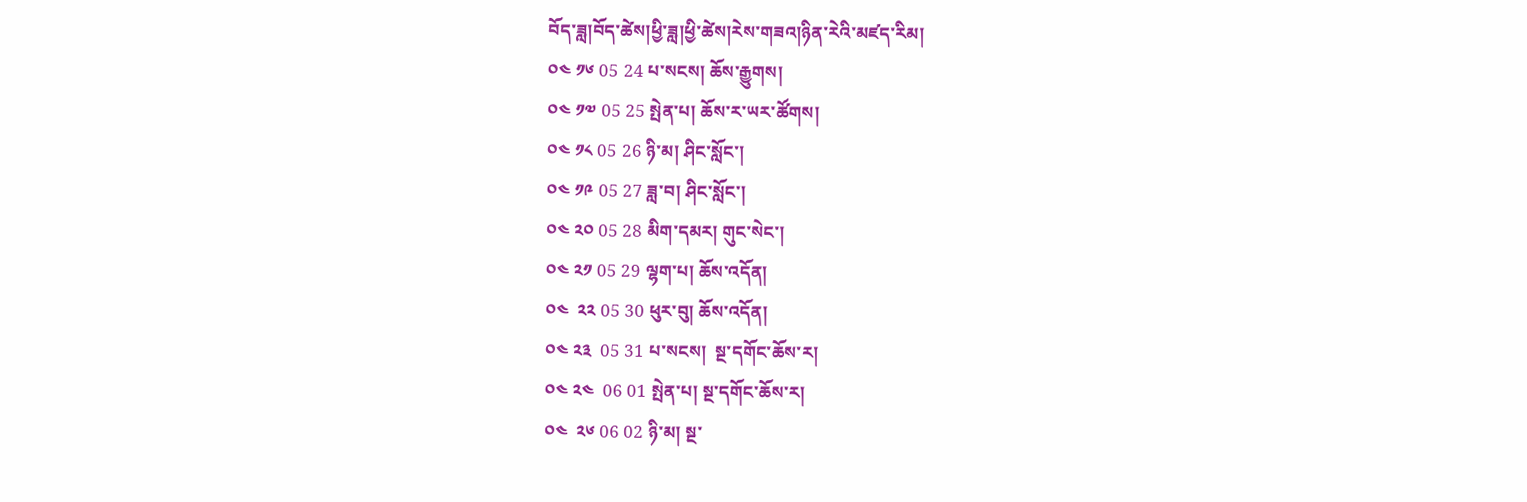བོད་ཟླ།བོད་ཚེས།ཕྱི་ཟླ།ཕྱི་ཚེས།རེས་གཟའ།ཉིན་རེའི་མཛད་རིམ།
༠༤ ༡༦ 05 24 པ་སངས། ཆོས་རྒྱུགས།
༠༤ ༡༧ 05 25 སྤེན་པ། ཆོས་ར་ཡར་ཚོགས།
༠༤ ༡༨ 05 26 ཉི་མ། ཤིང་སློང་།
༠༤ ༡༩ 05 27 ཟླ་བ། ཤིང་སློང་།
༠༤ ༢༠ 05 28 མིག་དམར། གུང་སེང་།
༠༤ ༢༡ 05 29 ལྷག་པ། ཆོས་འདོན།
༠༤  ༢༢ 05 30 ཕུར་བུ། ཆོས་འདོན།
༠༤ ༢༣  05 31 པ་སངས།  སྔ་དགོང་ཆོས་ར།
༠༤ ༢༤  06 01 སྤེན་པ། སྔ་དགོང་ཆོས་ར།
༠༤  ༢༦ 06 02 ཉི་མ། སྔ་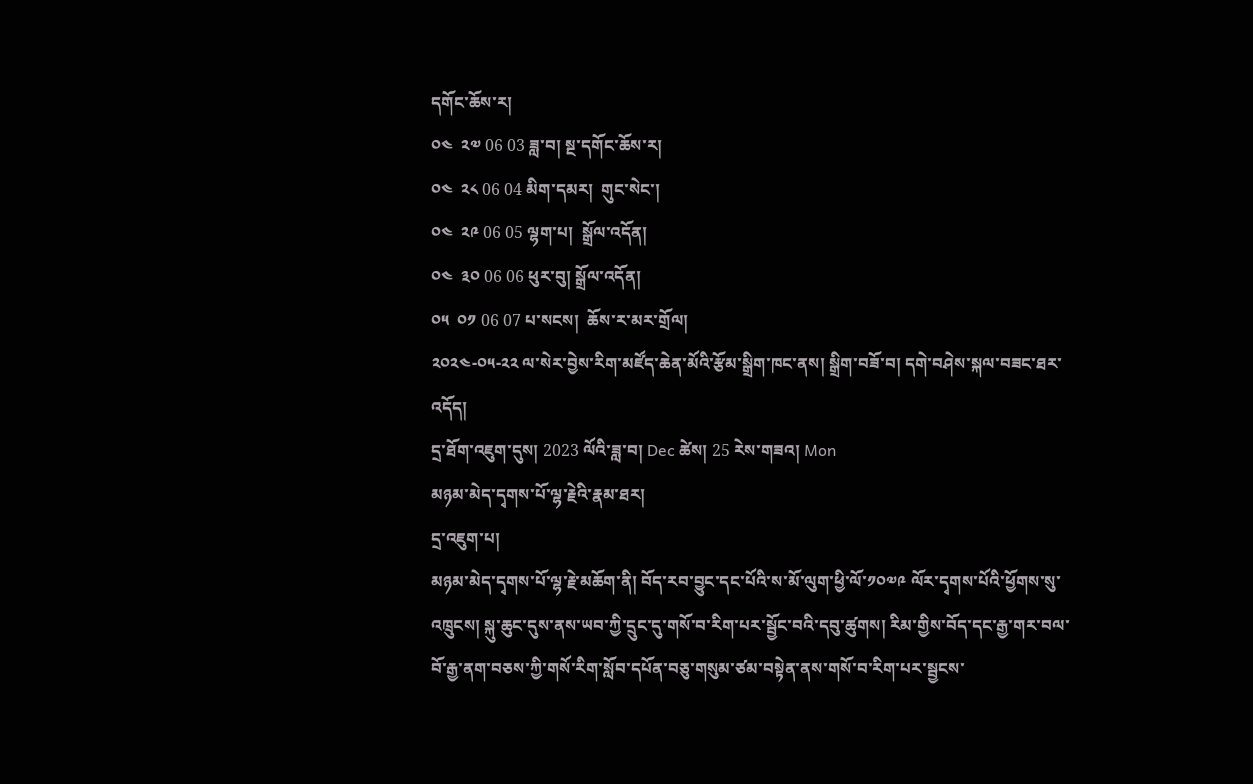དགོང་ཆོས་ར།
༠༤  ༢༧ 06 03 ཟླ་བ། སྔ་དགོང་ཆོས་ར།
༠༤  ༢༨ 06 04 མིག་དམར།  གུང་སེང་།
༠༤  ༢༩ 06 05 ལྷག་པ།  སྒྲོལ་འདོན།
༠༤  ༣༠ 06 06 ཕུར་བུ། སྒྲོལ་འདོན།
༠༥  ༠༡ 06 07 པ་སངས།  ཆོས་ར་མར་གྲོལ།
༢༠༢༤-༠༥-༢༢ ལ་སེར་བྱེས་རིག་མཛོད་ཆེན་མོའི་རྩོམ་སྒྲིག་ཁང་ནས། སྒྲིག་བཟོ་བ། དགེ་བཤེས་སྐལ་བཟང་ཐར་འདོད།
དྲ་ཐོག་འཇུག་དུས། 2023 ལོའི་ཟླ་བ། Dec ཚེས། 25 རེས་གཟའ། Mon
མཉམ་མེད་དྭགས་པོ་ལྷ་རྗེའི་རྣམ་ཐར།
དྲ་འཇུག་པ།
མཉམ་མེད་དྭགས་པོ་ལྷ་རྗེ་མཆོག་ནི། བོད་རབ་བྱུང་དང་པོའི་ས་མོ་ལུག་ཕྱི་ལོ་༡༠༧༩ ལོར་དྭགས་པོའི་ཕྱོགས་སུ་འཁྲུངས། སྐུ་ཆུང་དུས་ནས་ཡབ་ཀྱི་དྲུང་དུ་གསོ་བ་རིག་པར་སྦྱོང་བའི་དབུ་ཚུགས། རིམ་གྱིས་བོད་དང་རྒྱ་གར་བལ་བོ་རྒྱ་ནག་བཅས་ཀྱི་གསོ་རིག་སློབ་དཔོན་བཅུ་གསུམ་ཙམ་བསྟེན་ནས་གསོ་བ་རིག་པར་སྦྱངས་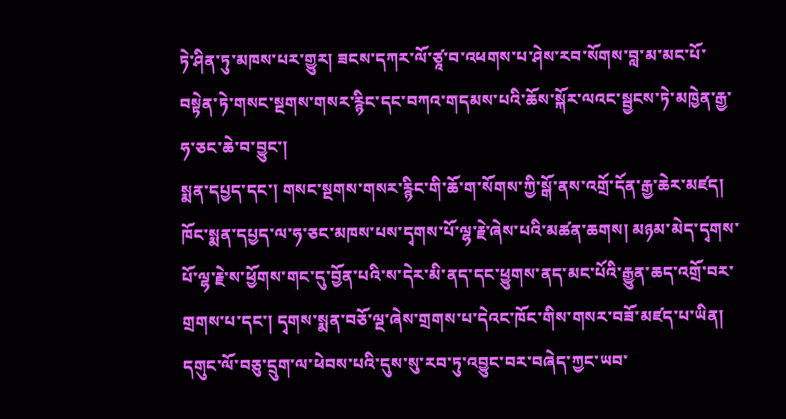ཏེ་ཤིན་ཏུ་མཁས་པར་གྱུར། ཟངས་དཀར་ལོ་ཙཱ་བ་འཕགས་པ་ཤེས་རབ་སོགས་བླ་མ་མང་པོ་བསྟེན་ཏེ་གསང་སྔགས་གསར་རྙིང་དང་བཀའ་གདམས་པའི་ཆོས་སྐོར་ལའང་སྦྱངས་ཏེ་མཁྱེན་རྒྱ་ཧ་ཅང་ཆེ་བ་བྱུང་།
སྨན་དཔྱད་དང་། གསང་སྔགས་གསར་རྙིང་གི་ཆོ་ག་སོགས་ཀྱི་སྒོ་ནས་འགྲོ་དོན་རྒྱ་ཆེར་མཛད། ཁོང་སྨན་དཔྱད་ལ་ཧ་ཅང་མཁས་པས་དྭགས་པོ་ལྷ་རྗེ་ཞེས་པའི་མཚན་ཆགས། མཉམ་མེད་དྭགས་པོ་ལྷ་རྗེ་ས་ཕྱོགས་གང་དུ་བྱོན་པའི་ས་དེར་མི་ནད་དང་ཕྱུགས་ནད་མང་པོའི་རྒྱུན་ཆད་འགྲོ་བར་གྲགས་པ་དང་། དྭགས་སྨན་བཅོ་ལྔ་ཞེས་གྲགས་པ་དེའང་ཁོང་གིས་གསར་བཟོ་མཛད་པ་ཡིན།
དགུང་ལོ་བཅུ་དྲུག་ལ་ཕེབས་པའི་དུས་སུ་རབ་ཏུ་འབྱུང་བར་བཞེད་ཀྱང་ཡབ་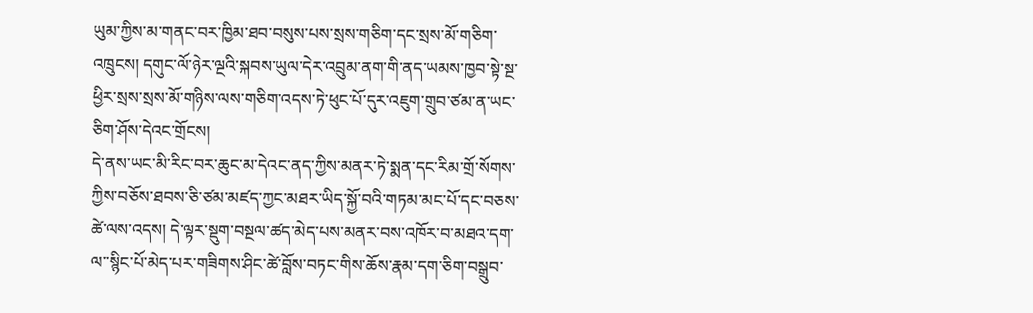ཡུམ་ཀྱིས་མ་གནང་བར་ཁྱིམ་ཐབ་བསུས་པས་སྲས་གཅིག་དང་སྲས་མོ་གཅིག་འཁྲུངས། དགུང་ལོ་ཉེར་ལྔའི་སྐབས་ཡུལ་དེར་འབྲུམ་ནག་གི་ནད་ཡམས་ཁྱབ་སྟེ་སྔ་ཕྱིར་སྲས་སྲས་མོ་གཉིས་ལས་གཅིག་འདས་ཏེ་ཕུང་པོ་དུར་འཇུག་གྲུབ་ཙམ་ན་ཡང་ཅིག་ཤོས་དེའང་གྲོངས།
དེ་ནས་ཡང་མི་རིང་བར་ཆུང་མ་དེའང་ནད་ཀྱིས་མནར་ཏེ་སྨན་དང་རིམ་གྲོ་སོགས་ཀྱིས་བཅོས་ཐབས་ཅི་ཙམ་མཛད་ཀྱང་མཐར་ཡིད་སྐྱོ་བའི་གཏམ་མང་པོ་དང་བཅས་ཚེ་ལས་འདས། དེ་ལྟར་སྡུག་བསྔལ་ཚད་མེད་པས་མནར་བས་འཁོར་བ་མཐའ་དག་ལ་་སྙིང་པོ་མེད་པར་གཟིགས་ཤིང་ཚེ་བློས་བཏང་གིས་ཆོས་རྣམ་དག་ཅིག་བསྒྲུབ་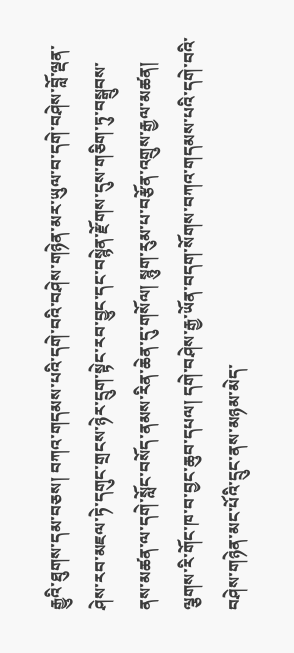རྒྱུའི་ཐུགས་དམ་བཅས། བཀའ་གདམས་པའི་དགེ་བའི་བཤེས་གཉེན་མར་ཡུལ་བ་དགེ་བཤེས་བློ་ལྡན་ཤེས་རབ་མཇལ་ཏེ་དགུང་གྲངས་ཉེར་དྲུག་སྟེང་རབ་བྱུང་དང་བསྙེན་རྫོགས་དུས་གཅིག་ཏུ་བསྒྲུབས་ནས་མཚན་ལ་དགེ་སློང་བསོད་ནམས་རིན་ཆེན་དུ་གསོལ། སྙུག་རུམ་པ་བརྩོན་འགྲུས་རྒྱལ་མཚན། ལྕགས་རི་གོང་ཁ་བ་བྱང་ཆུབ་དཔལ། དགེ་བཤེས་རྒྱ་ཡོན་བདག་སོགས་བཀའ་གདམས་པའི་དགེ་བའི་བཤེས་གཉེན་མང་པོའི་དྲུང་ནས་མཉམ་མེད་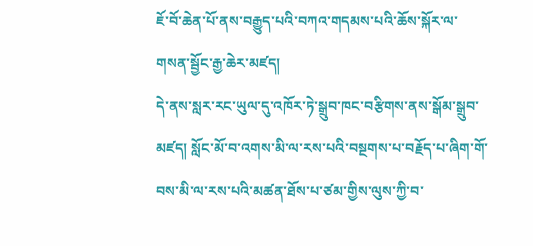ཇོ་བོ་ཆེན་པོ་ནས་བརྒྱུད་པའི་བཀའ་གདམས་པའི་ཆོས་སྐོར་ལ་གསན་སྦྱོང་རྒྱ་ཆེར་མཛད།
དེ་ནས་སླར་རང་ཡུལ་དུ་འཁོར་ཏེ་སྒྲུབ་ཁང་བརྩིགས་ནས་སྒོམ་སྒྲུབ་མཛད། སློང་མོ་བ་འགས་མི་ལ་རས་པའི་བསྔགས་པ་བརྗོད་པ་ཞིག་གོ་བས་མི་ལ་རས་པའི་མཚན་ཐོས་པ་ཙམ་གྱིས་ལུས་ཀྱི་བ་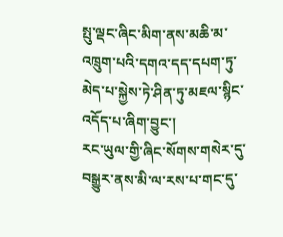སྤུ་ལྡང་ཞིང་མིག་ནས་མཆི་མ་འཁྲུག་པའི་དགའ་དད་དཔག་ཏུ་མེད་པ་སྐྱེས་ཏེ་ཤིན་ཏུ་མཇལ་སྙིང་འདོད་པ་ཞིག་བྱུང་།
རང་ཡུལ་གྱི་ཞིང་སོགས་གསེར་དུ་བསྒྱུར་ནས་མི་ལ་རས་པ་གང་དུ་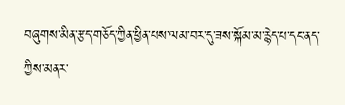བཞུགས་མིན་རྩད་གཅོད་ཀྱིན་ཕྱིན་པས་ལམ་བར་དུ་ཟས་སྐོམ་མ་རྙེད་པ་དང་ནད་ཀྱིས་མནར་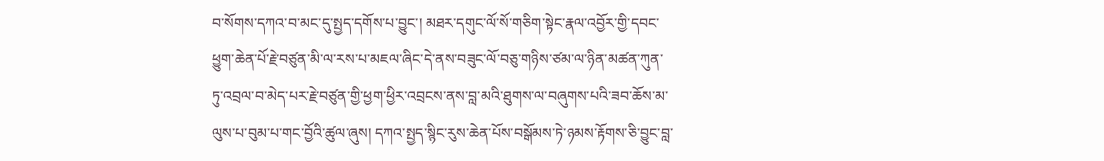བ་སོགས་དཀའ་བ་མང་དུ་སྤྱད་དགོས་པ་བྱུང་། མཐར་དགུང་ལོ་སོ་གཅིག་སྟེང་རྣལ་འབྱོར་གྱི་དབང་ཕྱུག་ཆེན་པོ་རྗེ་བཙུན་མི་ལ་རས་པ་མཇལ་ཞིང་དེ་ནས་བཟུང་ལོ་བཅུ་གཉིས་ཙམ་ལ་ཉིན་མཚན་ཀུན་ཏུ་འབྲལ་བ་མེད་པར་རྗེ་བཙུན་གྱི་ཕྱག་ཕྱིར་འབྲངས་ནས་བླ་མའི་ཐུགས་ལ་བཞུགས་པའི་ཟབ་ཆོས་མ་ལུས་པ་བུམ་པ་གང་བྱོའི་ཚུལ་ཞུས། དཀའ་སྤྱད་སྙིང་རུས་ཆེན་པོས་བསྒོམས་ཏེ་ཉམས་རྟོགས་ཅི་བྱུང་བླ་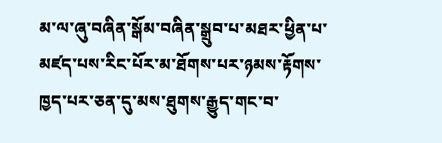མ་ལ་ཞུ་བཞིན་སྒོམ་བཞིན་སྒྲུབ་པ་མཐར་ཕྱིན་པ་མཛད་པས་རིང་པོར་མ་ཐོགས་པར་ཉམས་རྟོགས་ཁྱད་པར་ཅན་དུ་མས་ཐུགས་རྒྱུད་གང་བ་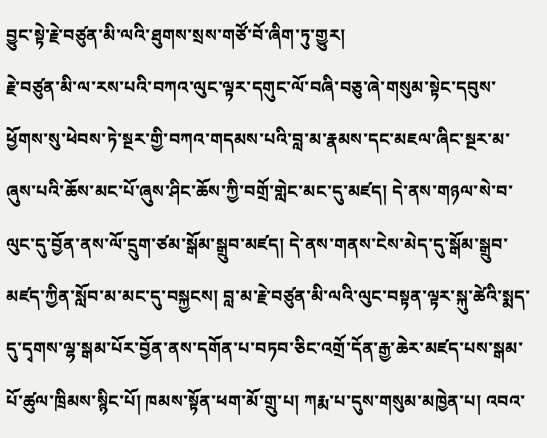བྱུང་སྟེ་རྗེ་བཙུན་མི་ལའི་ཐུགས་སྲས་གཙོ་བོ་ཞིག་ཏུ་གྱུར།
རྗེ་བཙུན་མི་ལ་རས་པའི་བཀའ་ལུང་ལྟར་དགུང་ལོ་བཞི་བཅུ་ཞེ་གསུམ་སྟེང་དབུས་ཕྱོགས་སུ་ཕེབས་ཏེ་སྔར་གྱི་བཀའ་གདམས་པའི་བླ་མ་རྣམས་དང་མཇལ་ཞིང་སྔར་མ་ཞུས་པའི་ཆོས་མང་པོ་ཞུས་ཤིང་ཆོས་ཀྱི་བགྲོ་གླེང་མང་དུ་མཛད། དེ་ནས་གཉལ་སེ་བ་ལུང་དུ་བྱོན་ནས་ལོ་དྲུག་ཙམ་སྒོམ་སྒྲུབ་མཛད། དེ་ནས་གནས་ངེས་མེད་དུ་སྒོམ་སྒྲུབ་མཛད་ཀྱིན་སློབ་མ་མང་དུ་བསྐྱངས། བླ་མ་རྗེ་བཙུན་མི་ལའི་ལུང་བསྟན་ལྟར་སྐུ་ཚེའི་སྨད་དུ་དྭགས་ལྷ་སྒམ་པོར་བྱོན་ནས་དགོན་པ་བཏབ་ཅིང་འགྲོ་དོན་རྒྱ་ཆེར་མཛད་པས་སྒམ་པོ་ཚུལ་ཁྲིམས་སྙིང་པོ། ཁམས་སྟོན་ཕག་མོ་གྲུ་པ། ཀརྨ་པ་དུས་གསུམ་མཁྱེན་པ། འབའ་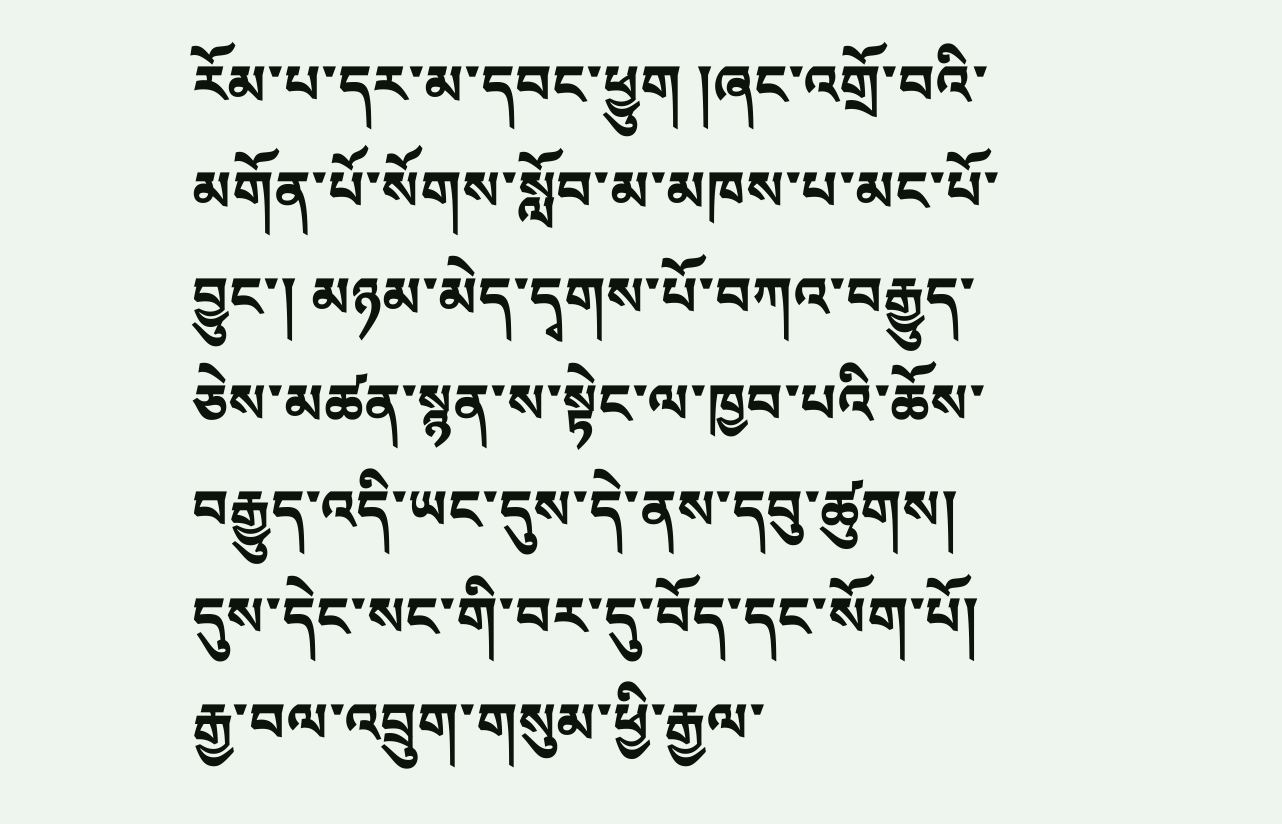རོམ་པ་དར་མ་དབང་ཕྱུག །ཞང་འགྲོ་བའི་མགོན་པོ་སོགས་སློབ་མ་མཁས་པ་མང་པོ་བྱུང་། མཉམ་མེད་དྭགས་པོ་བཀའ་བརྒྱུད་ཅེས་མཚན་སྙན་ས་སྟེང་ལ་ཁྱབ་པའི་ཆོས་བརྒྱུད་འདི་ཡང་དུས་དེ་ནས་དབུ་ཚུགས། དུས་དེང་སང་གི་བར་དུ་བོད་དང་སོག་པོ། རྒྱ་བལ་འབྲུག་གསུམ་ཕྱི་རྒྱལ་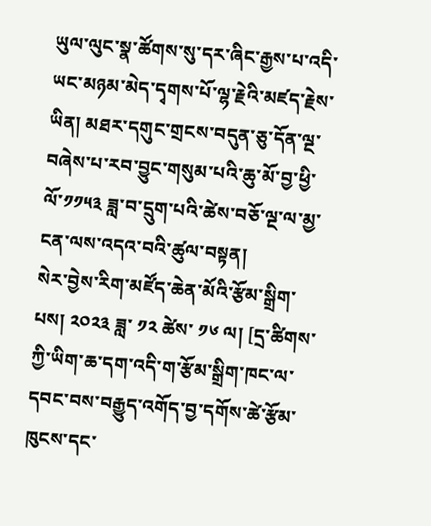ཡུལ་ལུང་སྣ་ཚོགས་སུ་དར་ཞིང་རྒྱས་པ་འདི་ཡང་མཉམ་མེད་དྭགས་པོ་ལྷ་རྗེའི་མཛད་རྗེས་ཡིན། མཐར་དགུང་གྲངས་བདུན་ཅུ་དོན་ལྔ་བཞེས་པ་རབ་བྱུང་གསུམ་པའི་ཆུ་མོ་བྱ་ཕྱི་ལོ་༡༡༥༣ ཟླ་བ་དྲུག་པའི་ཚེས་བཅོ་ལྔ་ལ་མྱ་ངན་ལས་འདའ་བའི་ཚུལ་བསྟན།
སེར་བྱེས་རིག་མཛོད་ཆེན་མོའི་རྩོམ་སྒྲིག་པས། ༢༠༢༣ ཟླ་ ༡༢ ཚེས་ ༡༦ ལ། [དྲ་ཚིགས་ཀྱི་ཡིག་ཆ་དག་འདི་ག་རྩོམ་སྒྲིག་ཁང་ལ་དབང་བས་བརྒྱུད་འགོད་བྱ་དགོས་ཚེ་རྩོམ་ཁུངས་དང་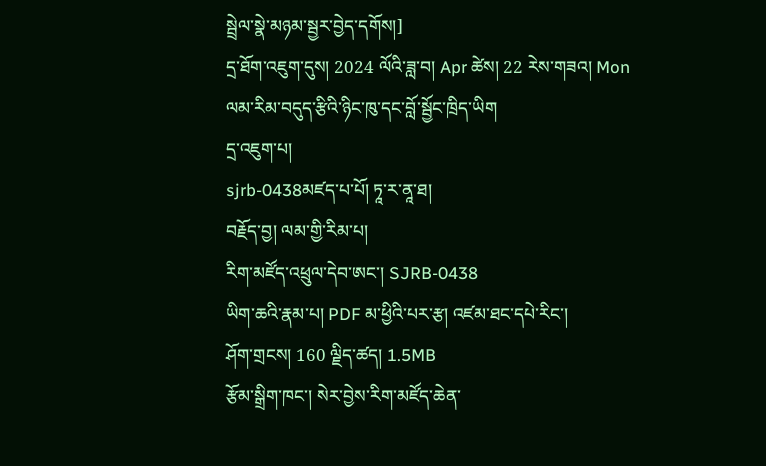སྦྲེལ་སྣེ་མཉམ་སྦྱར་བྱེད་དགོས།]
དྲ་ཐོག་འཇུག་དུས། 2024 ལོའི་ཟླ་བ། Apr ཚེས། 22 རེས་གཟའ། Mon
ལམ་རིམ་བདུད་རྩིའི་ཉིང་ཁུ་དང་བློ་སྦྱོང་ཁྲིད་ཡིག
དྲ་འཇུག་པ།
sjrb-0438མཛད་པ་པོ། ཏཱ་ར་ནཱ་ཐ།
བརྗོད་བྱ། ལམ་གྱི་རིམ་པ།
རིག་མཛོད་འཕྲུལ་དེབ་ཨང་། SJRB-0438
ཡིག་ཆའི་རྣམ་པ། PDF མ་ཕྱིའི་པར་རྩ། འཛམ་ཐང་དཔེ་རིང་།
ཤོག་གྲངས། 160 ལྗིད་ཚད། 1.5MB
རྩོམ་སྒྲིག་ཁང་། སེར་བྱེས་རིག་མཛོད་ཆེན་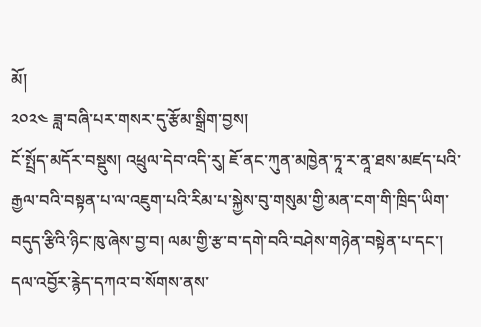མོ།
༢༠༢༤ ཟླ་བཞི་པར་གསར་དུ་རྩོམ་སྒྲིག་བྱས།
ངོ་སྤྲོད་མདོར་བསྡུས། འཕྲུལ་དེབ་འདི་རུ། ཇོ་ནང་ཀུན་མཁྱེན་ཏཱ་ར་ནཱ་ཐས་མཛད་པའི་རྒྱལ་བའི་བསྟན་པ་ལ་འཇུག་པའི་རིམ་པ་སྐྱེས་བུ་གསུམ་གྱི་མན་ངག་གི་ཁྲིད་ཡིག་བདུད་རྩིའི་ཉིང་ཁུ་ཞེས་བྱ་བ། ལམ་གྱི་རྩ་བ་དགེ་བའི་བཤེས་གཉེན་བསྟེན་པ་དང་། དལ་འབྱོར་རྙེད་དཀའ་བ་སོགས་ནས་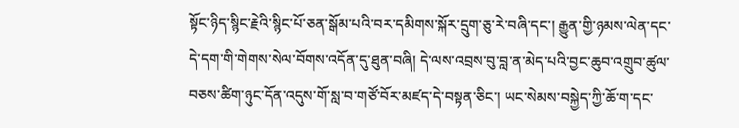སྟོང་ཉིད་སྙིང་རྗེའི་སྙིང་པོ་ཅན་སྒོམ་པའི་བར་དམིགས་སྐོར་དྲུག་ཅུ་རེ་བཞི་དང་། རྒྱུན་གྱི་ཉམས་ལེན་དང་དེ་དག་གི་གེགས་སེལ་བོགས་འདོན་དུ་ཐུན་བཞི། དེ་ལས་འབྲས་བུ་བླ་ན་མེད་པའི་བྱང་ཆུབ་འགྲུབ་ཚུལ་བཅས་ཚིག་ཉུང་དོན་འདུས་གོ་སླ་བ་གཙོ་བོར་མཛད་དེ་བསྟན་ཅིང་། ཡང་སེམས་བསྐྱེད་ཀྱི་ཆོ་ག་དང་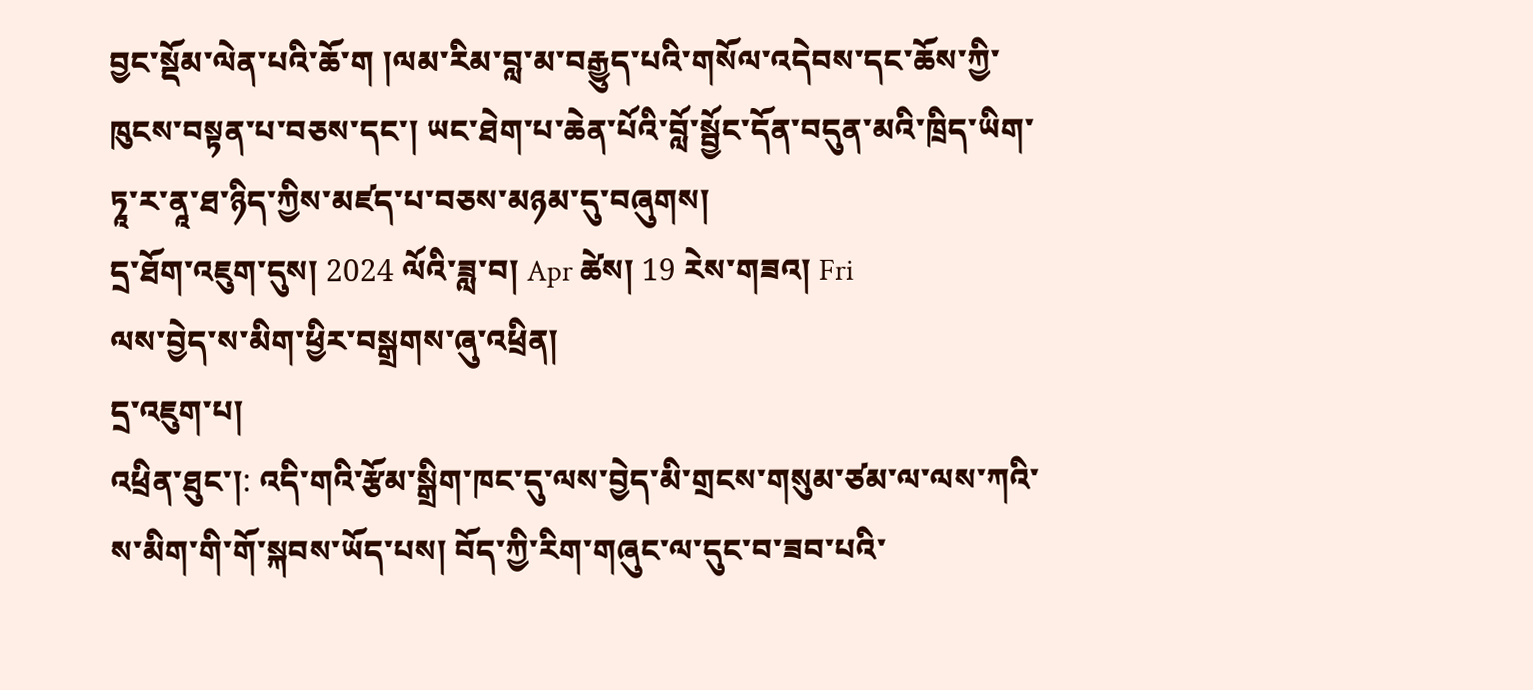བྱང་སྡོམ་ལེན་པའི་ཆོ་ག །ལམ་རིམ་བླ་མ་བརྒྱུད་པའི་གསོལ་འདེབས་དང་ཆོས་ཀྱི་ཁུངས་བསྟན་པ་བཅས་དང་། ཡང་ཐེག་པ་ཆེན་པོའི་བློ་སྦྱོང་དོན་བདུན་མའི་ཁྲིད་ཡིག་ཏཱ་ར་ནཱ་ཐ་ཉིད་ཀྱིས་མཛད་པ་བཅས་མཉམ་དུ་བཞུགས།
དྲ་ཐོག་འཇུག་དུས། 2024 ལོའི་ཟླ་བ། Apr ཚེས། 19 རེས་གཟའ། Fri
ལས་བྱེད་ས་མིག་ཕྱིར་བསྒྲགས་ཞུ་འཕྲིན།
དྲ་འཇུག་པ།
འཕྲིན་ཐུང་།: འདི་གའི་རྩོམ་སྒྲིག་ཁང་དུ་ལས་བྱེད་མི་གྲངས་གསུམ་ཙམ་ལ་ལས་ཀའི་ས་མིག་གི་གོ་སྐབས་ཡོད་པས། བོད་ཀྱི་རིག་གཞུང་ལ་དུང་བ་ཟབ་པའི་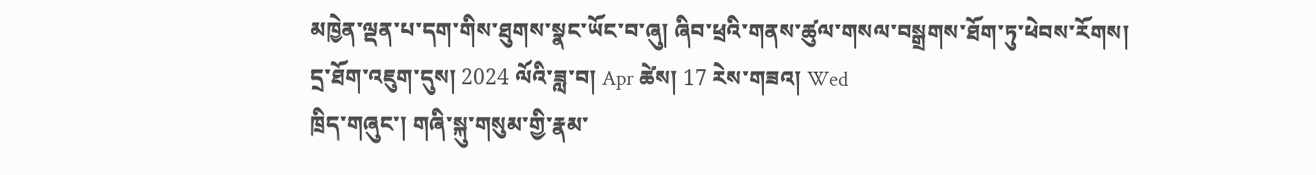མཁྱེན་ལྡན་པ་དག་གིས་ཐུགས་སྣང་ཡོང་བ་ཞུ། ཞིབ་ཕྲའི་གནས་ཚུལ་གསལ་བསྒྲགས་ཐོག་ཏུ་ཕེབས་རོགས།
དྲ་ཐོག་འཇུག་དུས། 2024 ལོའི་ཟླ་བ། Apr ཚེས། 17 རེས་གཟའ། Wed
ཁྲིད་གཞུང་། གཞི་སྐུ་གསུམ་གྱི་རྣམ་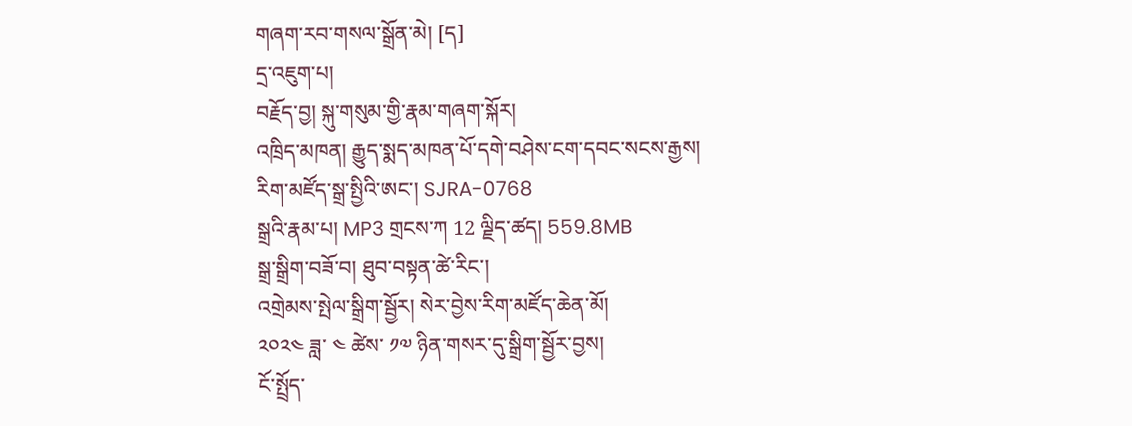གཞག་རབ་གསལ་སྒྲོན་མེ། [ད]
དྲ་འཇུག་པ།
བརྗོད་བྱ། སྐུ་གསུམ་གྱི་རྣམ་གཞག་སྐོར།
འཁྲིད་མཁན། རྒྱུད་སྨད་མཁན་པོ་དགེ་བཤེས་ངག་དབང་སངས་རྒྱས།
རིག་མཛོད་སྒྲ་སྤྱིའི་ཨང་། SJRA-0768
སྒྲའི་རྣམ་པ། MP3 གྲངས་ཀ 12 ལྗིད་ཚད། 559.8MB
སྒྲ་སྒྲིག་བཟོ་བ། ཐུབ་བསྟན་ཚེ་རིང་།
འགྲེམས་སྤེལ་སྒྲིག་སྦྱོར། སེར་བྱེས་རིག་མཛོད་ཆེན་མོ།
༢༠༢༤ ཟླ་ ༤ ཚེས་ ༡༧ ཉིན་གསར་དུ་སྒྲིག་སྦྱོར་བྱས།
ངོ་སྤྲོད་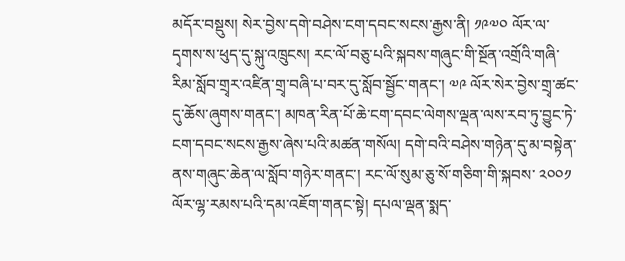མདོར་བསྡུས། སེར་བྱེས་དགེ་བཤེས་ངག་དབང་སངས་རྒྱས་ནི། ༡༩༧༠ ལོར་ལ་དྭགས་ས་ཕུད་དུ་སྐུ་འཁྲུངས། རང་ལོ་བཅུ་པའི་སྐབས་གཞུང་གི་སྔོན་འགྲོའི་གཞི་རིམ་སློབ་གྲྭར་འཛིན་གྲྭ་བཞི་པ་བར་དུ་སློབ་སྦྱོང་གནང་། ༧༩ ལོར་སེར་བྱེས་གྲྭ་ཚང་དུ་ཆོས་ཞུགས་གནང་། མཁན་རིན་པོ་ཆེ་ངག་དབང་ལེགས་ལྡན་ལས་རབ་ཏུ་བྱུང་ཏེ་ངག་དབང་སངས་རྒྱས་ཞེས་པའི་མཚན་གསོལ། དགེ་བའི་བཤེས་གཉེན་དུ་མ་བསྟེན་ནས་གཞུང་ཆེན་ལ་སློབ་གཉེར་གནང་། རང་ལོ་སུམ་ཅུ་སོ་གཅིག་གི་སྐབས་ ༢༠༠༡ ལོར་ལྷ་རམས་པའི་དམ་འཇོག་གནང་སྟེ། དཔལ་ལྡན་སྨད་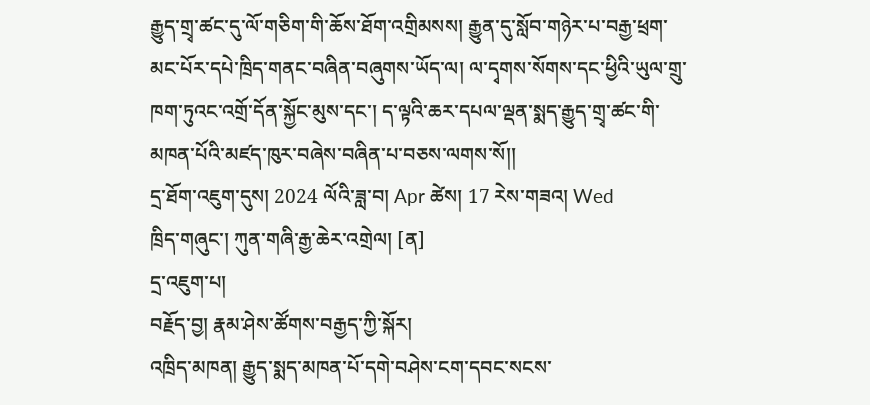རྒྱུད་གྲྭ་ཚང་དུ་ལོ་གཅིག་གི་ཆོས་ཐོག་འགྲིམསས། རྒྱུན་དུ་སློབ་གཉེར་པ་བརྒྱ་ཕྲག་མང་པོར་དཔེ་ཁྲིད་གནང་བཞིན་བཞུགས་ཡོད་ལ། ལ་དྭགས་སོགས་དང་ཕྱིའི་ཡུལ་གྲུ་ཁག་ཏུའང་འགྲོ་དོན་སྐྱོང་མུས་དང་། ད་ལྟའི་ཆར་དཔལ་ལྡན་སྨད་རྒྱུད་གྲྭ་ཚང་གི་མཁན་པོའི་མཛད་ཁུར་བཞེས་བཞིན་པ་བཅས་ལགས་སོ།།
དྲ་ཐོག་འཇུག་དུས། 2024 ལོའི་ཟླ་བ། Apr ཚེས། 17 རེས་གཟའ། Wed
ཁྲིད་གཞུང་། ཀུན་གཞི་རྒྱ་ཆེར་འགྲེལ། [ན]
དྲ་འཇུག་པ།
བརྗོད་བྱ། རྣམ་ཤེས་ཚོགས་བརྒྱད་ཀྱི་སྐོར།
འཁྲིད་མཁན། རྒྱུད་སྨད་མཁན་པོ་དགེ་བཤེས་ངག་དབང་སངས་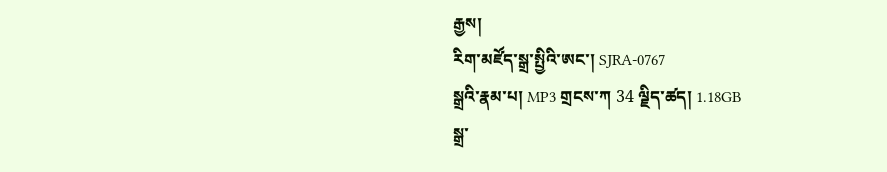རྒྱས།
རིག་མཛོད་སྒྲ་སྤྱིའི་ཨང་། SJRA-0767
སྒྲའི་རྣམ་པ། MP3 གྲངས་ཀ 34 ལྗིད་ཚད། 1.18GB
སྒྲ་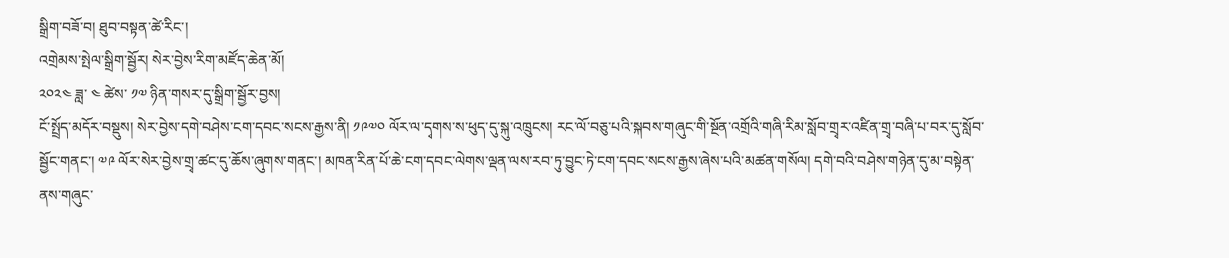སྒྲིག་བཟོ་བ། ཐུབ་བསྟན་ཚེ་རིང་།
འགྲེམས་སྤེལ་སྒྲིག་སྦྱོར། སེར་བྱེས་རིག་མཛོད་ཆེན་མོ།
༢༠༢༤ ཟླ་ ༤ ཚེས་ ༡༧ ཉིན་གསར་དུ་སྒྲིག་སྦྱོར་བྱས།
ངོ་སྤྲོད་མདོར་བསྡུས། སེར་བྱེས་དགེ་བཤེས་ངག་དབང་སངས་རྒྱས་ནི། ༡༩༧༠ ལོར་ལ་དྭགས་ས་ཕུད་དུ་སྐུ་འཁྲུངས། རང་ལོ་བཅུ་པའི་སྐབས་གཞུང་གི་སྔོན་འགྲོའི་གཞི་རིམ་སློབ་གྲྭར་འཛིན་གྲྭ་བཞི་པ་བར་དུ་སློབ་སྦྱོང་གནང་། ༧༩ ལོར་སེར་བྱེས་གྲྭ་ཚང་དུ་ཆོས་ཞུགས་གནང་། མཁན་རིན་པོ་ཆེ་ངག་དབང་ལེགས་ལྡན་ལས་རབ་ཏུ་བྱུང་ཏེ་ངག་དབང་སངས་རྒྱས་ཞེས་པའི་མཚན་གསོལ། དགེ་བའི་བཤེས་གཉེན་དུ་མ་བསྟེན་ནས་གཞུང་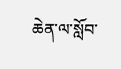ཆེན་ལ་སློབ་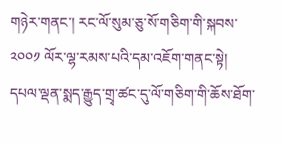གཉེར་གནང་། རང་ལོ་སུམ་ཅུ་སོ་གཅིག་གི་སྐབས་ ༢༠༠༡ ལོར་ལྷ་རམས་པའི་དམ་འཇོག་གནང་སྟེ། དཔལ་ལྡན་སྨད་རྒྱུད་གྲྭ་ཚང་དུ་ལོ་གཅིག་གི་ཆོས་ཐོག་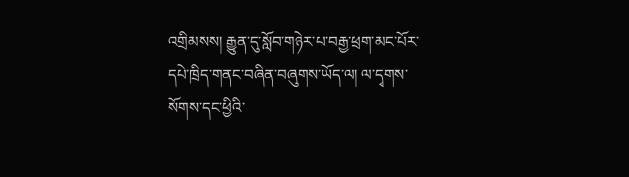འགྲིམསས། རྒྱུན་དུ་སློབ་གཉེར་པ་བརྒྱ་ཕྲག་མང་པོར་དཔེ་ཁྲིད་གནང་བཞིན་བཞུགས་ཡོད་ལ། ལ་དྭགས་སོགས་དང་ཕྱིའི་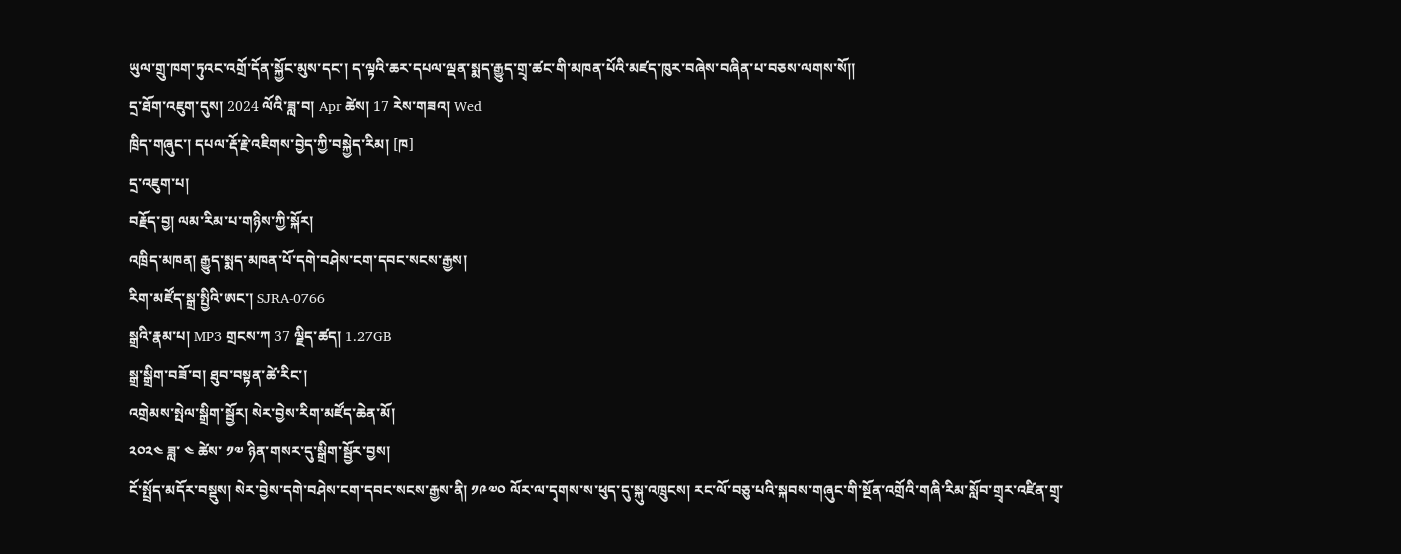ཡུལ་གྲུ་ཁག་ཏུའང་འགྲོ་དོན་སྐྱོང་མུས་དང་། ད་ལྟའི་ཆར་དཔལ་ལྡན་སྨད་རྒྱུད་གྲྭ་ཚང་གི་མཁན་པོའི་མཛད་ཁུར་བཞེས་བཞིན་པ་བཅས་ལགས་སོ།།
དྲ་ཐོག་འཇུག་དུས། 2024 ལོའི་ཟླ་བ། Apr ཚེས། 17 རེས་གཟའ། Wed
ཁྲིད་གཞུང་། དཔལ་རྡོ་རྗེ་འཇིགས་བྱེད་ཀྱི་བསྐྱེད་རིམ། [ཁ]
དྲ་འཇུག་པ།
བརྗོད་བྱ། ལམ་རིམ་པ་གཉིས་ཀྱི་སྐོར།
འཁྲིད་མཁན། རྒྱུད་སྨད་མཁན་པོ་དགེ་བཤེས་ངག་དབང་སངས་རྒྱས།
རིག་མཛོད་སྒྲ་སྤྱིའི་ཨང་། SJRA-0766
སྒྲའི་རྣམ་པ། MP3 གྲངས་ཀ 37 ལྗིད་ཚད། 1.27GB
སྒྲ་སྒྲིག་བཟོ་བ། ཐུབ་བསྟན་ཚེ་རིང་།
འགྲེམས་སྤེལ་སྒྲིག་སྦྱོར། སེར་བྱེས་རིག་མཛོད་ཆེན་མོ།
༢༠༢༤ ཟླ་ ༤ ཚེས་ ༡༧ ཉིན་གསར་དུ་སྒྲིག་སྦྱོར་བྱས།
ངོ་སྤྲོད་མདོར་བསྡུས། སེར་བྱེས་དགེ་བཤེས་ངག་དབང་སངས་རྒྱས་ནི། ༡༩༧༠ ལོར་ལ་དྭགས་ས་ཕུད་དུ་སྐུ་འཁྲུངས། རང་ལོ་བཅུ་པའི་སྐབས་གཞུང་གི་སྔོན་འགྲོའི་གཞི་རིམ་སློབ་གྲྭར་འཛིན་གྲྭ་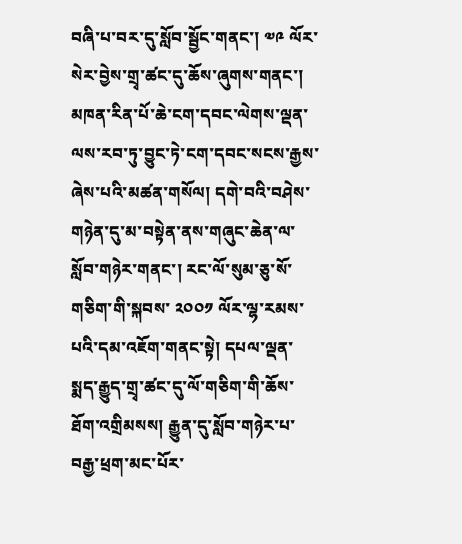བཞི་པ་བར་དུ་སློབ་སྦྱོང་གནང་། ༧༩ ལོར་སེར་བྱེས་གྲྭ་ཚང་དུ་ཆོས་ཞུགས་གནང་། མཁན་རིན་པོ་ཆེ་ངག་དབང་ལེགས་ལྡན་ལས་རབ་ཏུ་བྱུང་ཏེ་ངག་དབང་སངས་རྒྱས་ཞེས་པའི་མཚན་གསོལ། དགེ་བའི་བཤེས་གཉེན་དུ་མ་བསྟེན་ནས་གཞུང་ཆེན་ལ་སློབ་གཉེར་གནང་། རང་ལོ་སུམ་ཅུ་སོ་གཅིག་གི་སྐབས་ ༢༠༠༡ ལོར་ལྷ་རམས་པའི་དམ་འཇོག་གནང་སྟེ། དཔལ་ལྡན་སྨད་རྒྱུད་གྲྭ་ཚང་དུ་ལོ་གཅིག་གི་ཆོས་ཐོག་འགྲིམསས། རྒྱུན་དུ་སློབ་གཉེར་པ་བརྒྱ་ཕྲག་མང་པོར་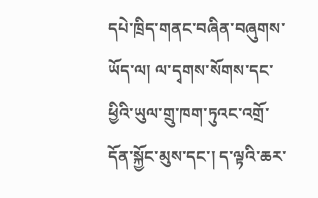དཔེ་ཁྲིད་གནང་བཞིན་བཞུགས་ཡོད་ལ། ལ་དྭགས་སོགས་དང་ཕྱིའི་ཡུལ་གྲུ་ཁག་ཏུའང་འགྲོ་དོན་སྐྱོང་མུས་དང་། ད་ལྟའི་ཆར་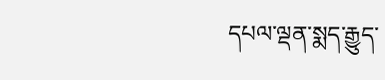དཔལ་ལྡན་སྨད་རྒྱུད་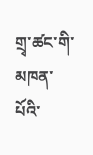གྲྭ་ཚང་གི་མཁན་པོའི་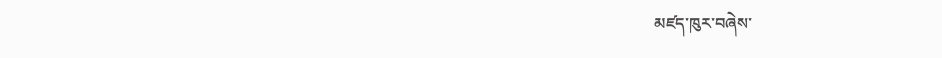མཛད་ཁུར་བཞེས་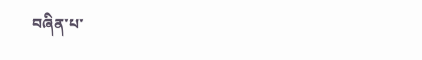བཞིན་པ་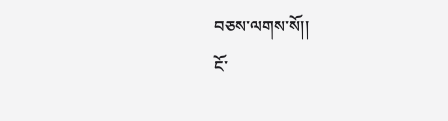བཅས་ལགས་སོ།།
ངོ་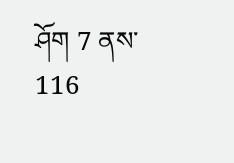ཤོག 7 ནས་ 116